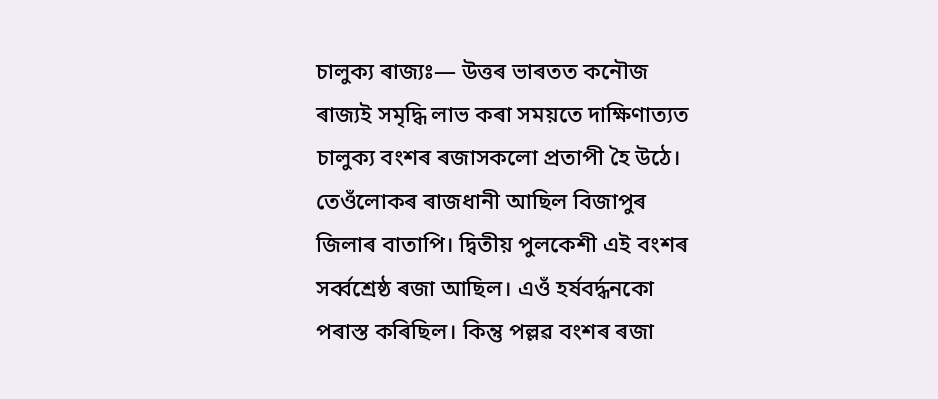চালুক্য ৰাজ্যঃ— উত্তৰ ভাৰতত কনৌজ ৰাজ্যই সমৃদ্ধি লাভ কৰা সময়তে দাক্ষিণাত্যত চালুক্য বংশৰ ৰজাসকলো প্ৰতাপী হৈ উঠে। তেওঁলোকৰ ৰাজধানী আছিল বিজাপুৰ জিলাৰ বাতাপি। দ্বিতীয় পুলকেশী এই বংশৰ সৰ্ব্বশ্ৰেষ্ঠ ৰজা আছিল। এওঁ হৰ্ষবৰ্দ্ধনকো পৰাস্ত কৰিছিল। কিন্তু পল্লৱ বংশৰ ৰজা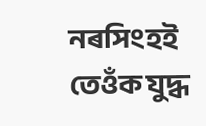নৰসিংহই তেওঁক যুদ্ধ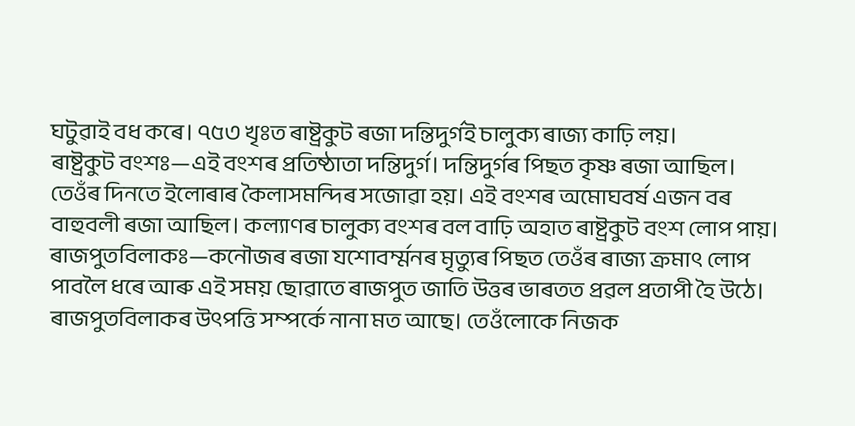ঘটুৱাই বধ কৰে। ৭৫৩ খৃঃত ৰাষ্ট্ৰকুট ৰজা দন্তিদুৰ্গই চালুক্য ৰাজ্য কাঢ়ি লয়।
ৰাষ্ট্ৰকুট বংশঃ—এই বংশৰ প্ৰতিষ্ঠাতা দন্তিদুৰ্গ। দন্তিদুৰ্গৰ পিছত কৃষ্ণ ৰজা আছিল। তেওঁৰ দিনতে ইলোৰাৰ কৈলাসমন্দিৰ সজোৱা হয়। এই বংশৰ অমোঘবৰ্ষ এজন বৰ বাহুবলী ৰজা আছিল। কল্যাণৰ চালুক্য বংশৰ বল বাঢ়ি অহাত ৰাষ্ট্ৰকুট বংশ লোপ পায়।
ৰাজপুতবিলাকঃ—কনৌজৰ ৰজা যশোবৰ্ম্মনৰ মৃত্যুৰ পিছত তেওঁৰ ৰাজ্য ক্ৰমাৎ লোপ পাবলৈ ধৰে আৰু এই সময় ছোৱাতে ৰাজপুত জাতি উত্তৰ ভাৰতত প্ৰৱল প্ৰতাপী হৈ উঠে। ৰাজপুতবিলাকৰ উৎপত্তি সম্পৰ্কে নানা মত আছে। তেওঁলোকে নিজক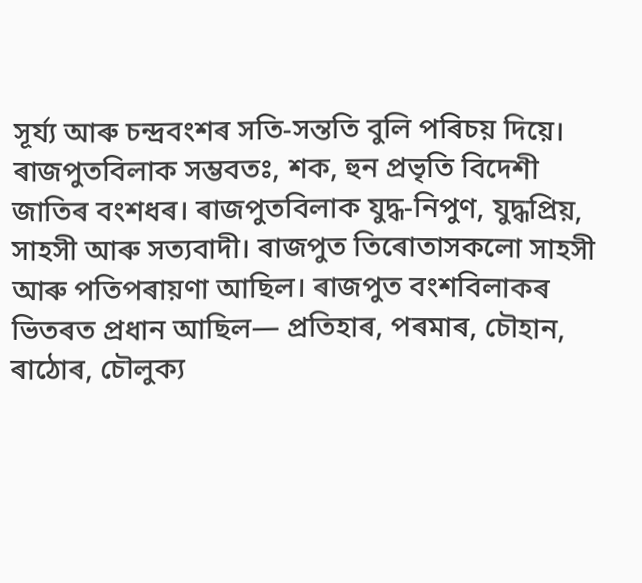সূৰ্য্য আৰু চন্দ্ৰবংশৰ সতি-সন্ততি বুলি পৰিচয় দিয়ে। ৰাজপুতবিলাক সম্ভবতঃ, শক, হুন প্ৰভৃতি বিদেশী জাতিৰ বংশধৰ। ৰাজপুতবিলাক যুদ্ধ-নিপুণ, যুদ্ধপ্ৰিয়, সাহসী আৰু সত্যবাদী। ৰাজপুত তিৰোতাসকলো সাহসী আৰু পতিপৰায়ণা আছিল। ৰাজপুত বংশবিলাকৰ ভিতৰত প্ৰধান আছিল— প্ৰতিহাৰ, পৰমাৰ, চৌহান, ৰাঠোৰ, চৌলুক্য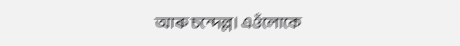আৰু চন্দেল্ল। এওঁলোকে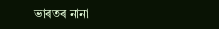ভাৰতৰ নানা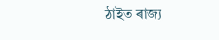ঠাইত ৰাজ্য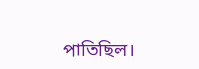পাতিছিল।